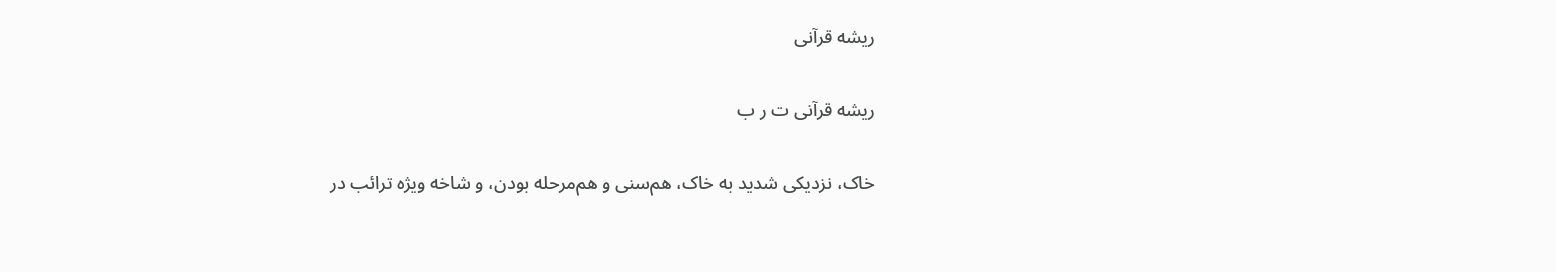ریشه قرآنی

ریشه قرآنی ت ر ب

خاک، نزدیکی شدید به خاک، هم‌سنی و هم‌مرحله بودن، و شاخه ویژه ترائب در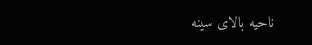ناحیه بالای سینه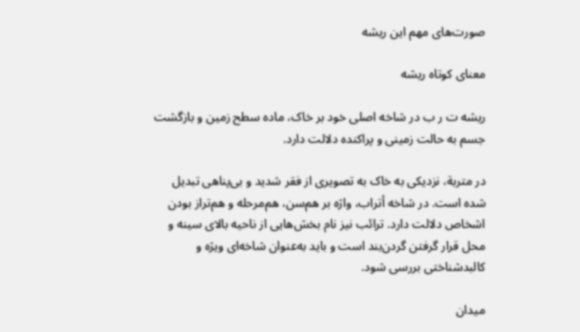صورت‌های مهم این ریشه

معنای کوتاه ریشه

ریشه ت ر ب در شاخه اصلی خود بر خاک، ماده سطح زمین و بازگشت جسم به حالت زمینی و پراکنده دلالت دارد.

در متربة، نزدیکی به خاک به تصویری از فقر شدید و بی‌پناهی تبدیل شده است. در شاخه أتراب، واژه بر هم‌سن، هم‌مرحله و هم‌تراز بودن اشخاص دلالت دارد. ترائب نیز نام بخش‌هایی از ناحیه بالای سینه و محل قرار گرفتن گردن‌بند است و باید به‌عنوان شاخه‌ای ویژه و کالبدشناختی بررسی شود.

میدان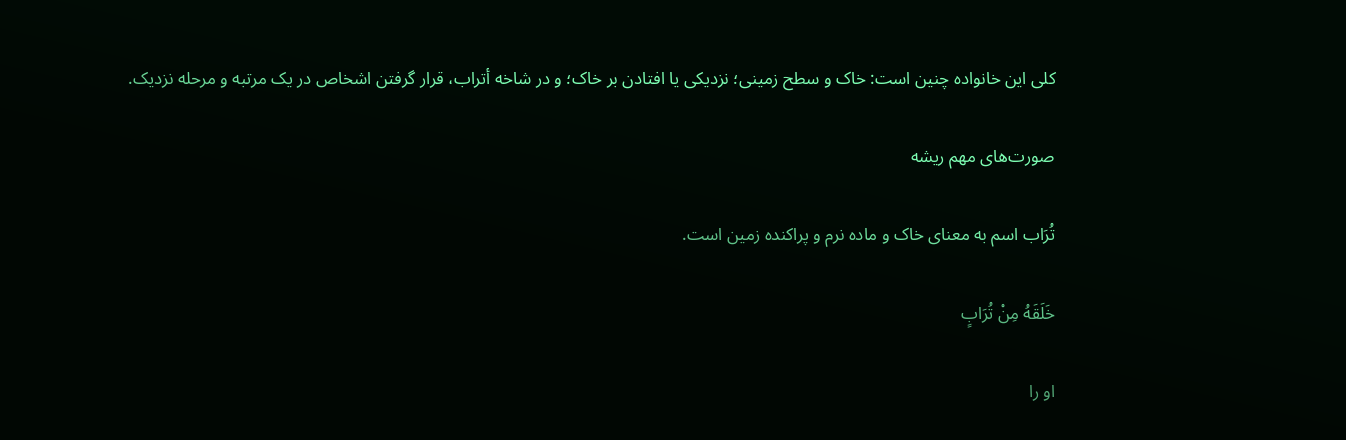کلی این خانواده چنین است: خاک و سطح زمینی؛ نزدیکی یا افتادن بر خاک؛ و در شاخه أتراب، قرار گرفتن اشخاص در یک مرتبه و مرحله نزدیک.

صورت‌های مهم ریشه

تُرَاب اسم به معنای خاک و ماده نرم و پراکنده زمین است.

خَلَقَهُ مِنْ تُرَابٍ

او را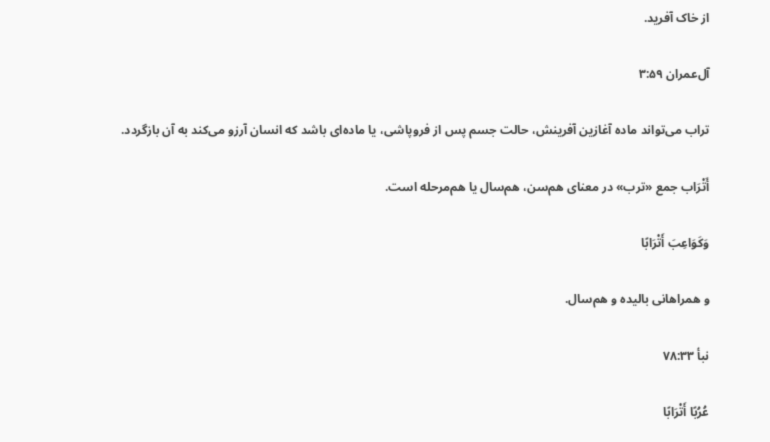از خاک آفرید.

آل‌عمران ۳:۵۹

تراب می‌تواند ماده آغازین آفرینش، حالت جسم پس از فروپاشی، یا ماده‌ای باشد که انسان آرزو می‌کند به آن بازگردد.

أَتْرَاب جمع «ترب» در معنای هم‌سن، هم‌سال یا هم‌مرحله است.

وَكَوَاعِبَ أَتْرَابًا

و همراهانی بالیده و هم‌سال.

نبأ ۷۸:۳۳

عُرُبًا أَتْرَابًا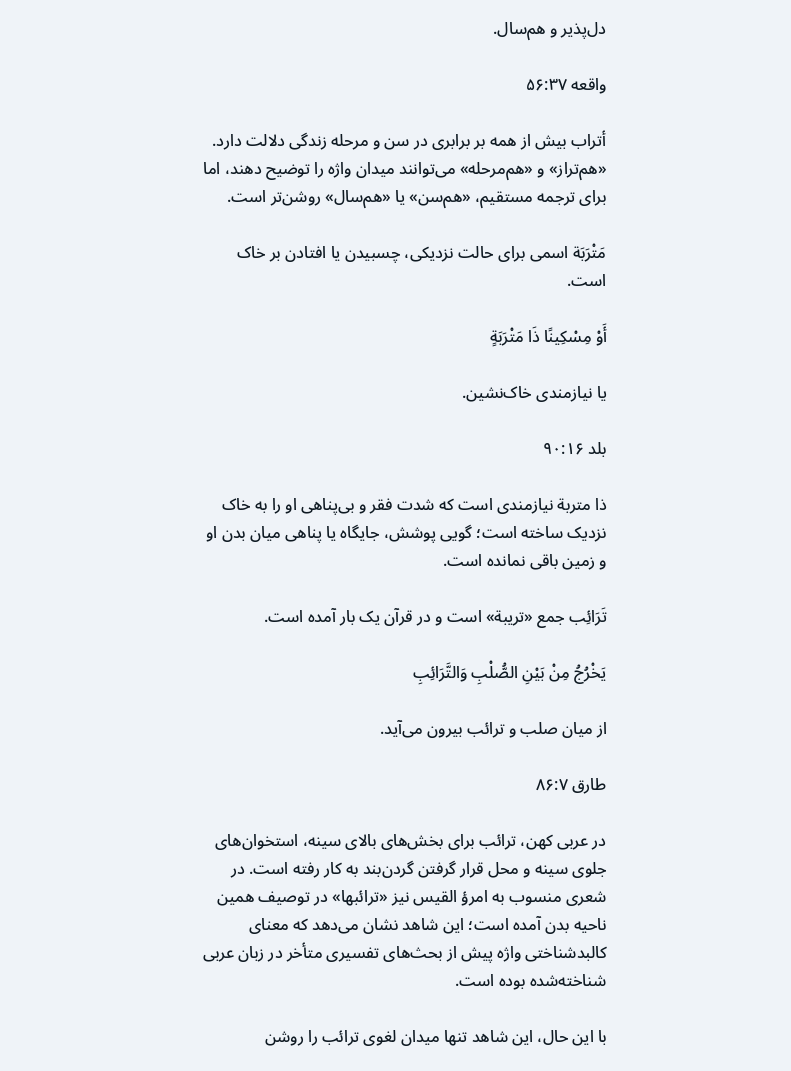دل‌پذیر و هم‌سال.

واقعه ۵۶:۳۷

أتراب بیش از همه بر برابری در سن و مرحله زندگی دلالت دارد. «هم‌تراز» و «هم‌مرحله» می‌توانند میدان واژه را توضیح دهند، اما برای ترجمه مستقیم، «هم‌سن» یا «هم‌سال» روشن‌تر است.

مَتْرَبَة اسمی برای حالت نزدیکی، چسبیدن یا افتادن بر خاک است.

أَوْ مِسْكِينًا ذَا مَتْرَبَةٍ

یا نیازمندی خاک‌نشین.

بلد ۹۰:۱۶

ذا متربة نیازمندی است که شدت فقر و بی‌پناهی او را به خاک نزدیک ساخته است؛ گویی پوشش، جایگاه یا پناهی میان بدن او و زمین باقی نمانده است.

تَرَائِب جمع «تريبة» است و در قرآن یک بار آمده است.

يَخْرُجُ مِنْ بَيْنِ الصُّلْبِ وَالتَّرَائِبِ

از میان صلب و ترائب بیرون می‌آید.

طارق ۸۶:۷

در عربی کهن، ترائب برای بخش‌های بالای سینه، استخوان‌های جلوی سینه و محل قرار گرفتن گردن‌بند به کار رفته است. در شعری منسوب به امرؤ القیس نیز «ترائبها» در توصیف همین ناحیه بدن آمده است؛ این شاهد نشان می‌دهد که معنای کالبدشناختی واژه پیش از بحث‌های تفسیری متأخر در زبان عربی شناخته‌شده بوده است.

با این حال، این شاهد تنها میدان لغوی ترائب را روشن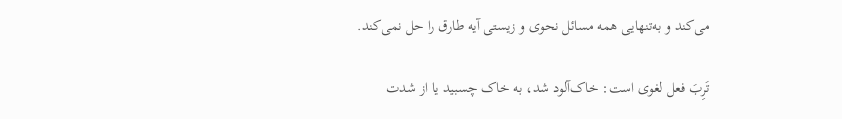می‌کند و به‌تنهایی همه مسائل نحوی و زیستی آیه طارق را حل نمی‌کند.

تَرِبَ فعل لغوی است: خاک‌آلود شد، به خاک چسبید یا از شدت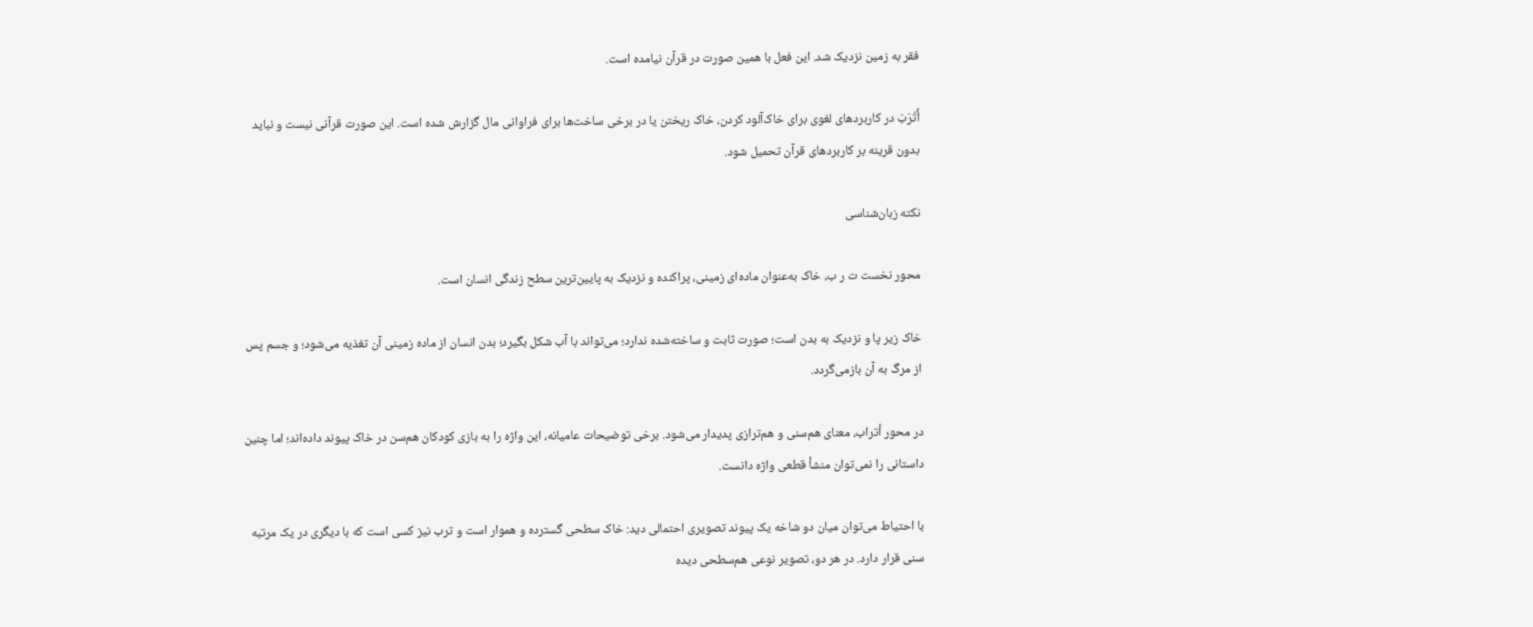فقر به زمین نزدیک شد. این فعل با همین صورت در قرآن نیامده است.

أَتْرَبَ در کاربردهای لغوی برای خاک‌آلود کردن، خاک ریختن یا در برخی ساخت‌ها برای فراوانی مال گزارش شده است. این صورت قرآنی نیست و نباید بدون قرینه بر کاربردهای قرآن تحمیل شود.

نکته زبان‌شناسی

محور نخست ت ر ب، خاک به‌عنوان ماده‌ای زمینی، پراکنده و نزدیک به پایین‌ترین سطح زندگی انسان است.

خاک زیر پا و نزدیک به بدن است؛ صورت ثابت و ساخته‌شده ندارد؛ می‌تواند با آب شکل بگیرد؛ بدن انسان از ماده زمینی آن تغذیه می‌شود؛ و جسم پس از مرگ به آن بازمی‌گردد.

در محور أتراب، معنای هم‌سنی و هم‌ترازی پدیدار می‌شود. برخی توضیحات عامیانه، این واژه را به بازی کودکان هم‌سن در خاک پیوند داده‌اند؛ اما چنین داستانی را نمی‌توان منشأ قطعی واژه دانست.

با احتیاط می‌توان میان دو شاخه یک پیوند تصویری احتمالی دید: خاک سطحی گسترده و هموار است و ترب نیز کسی است که با دیگری در یک مرتبه سنی قرار دارد. در هر دو، تصویر نوعی هم‌سطحی دیده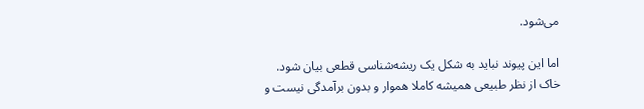می‌شود.

اما این پیوند نباید به شکل یک ریشه‌شناسی قطعی بیان شود. خاک از نظر طبیعی همیشه کاملا هموار و بدون برآمدگی نیست و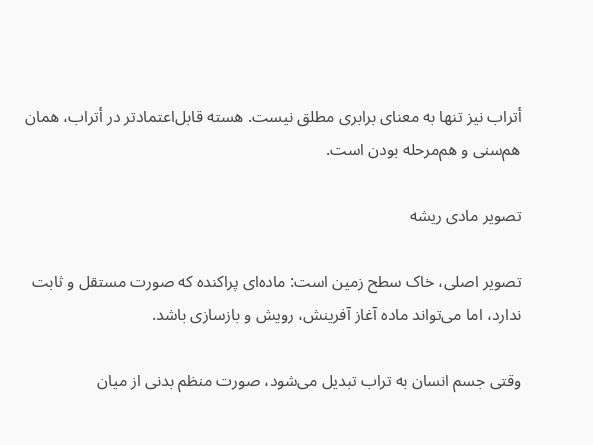أتراب نیز تنها به معنای برابری مطلق نیست. هسته قابل‌اعتمادتر در أتراب، همان هم‌سنی و هم‌مرحله بودن است.

تصویر مادی ریشه

تصویر اصلی، خاک سطح زمین است: ماده‌ای پراکنده که صورت مستقل و ثابت ندارد، اما می‌تواند ماده آغاز آفرینش، رویش و بازسازی باشد.

وقتی جسم انسان به تراب تبدیل می‌شود، صورت منظم بدنی از میان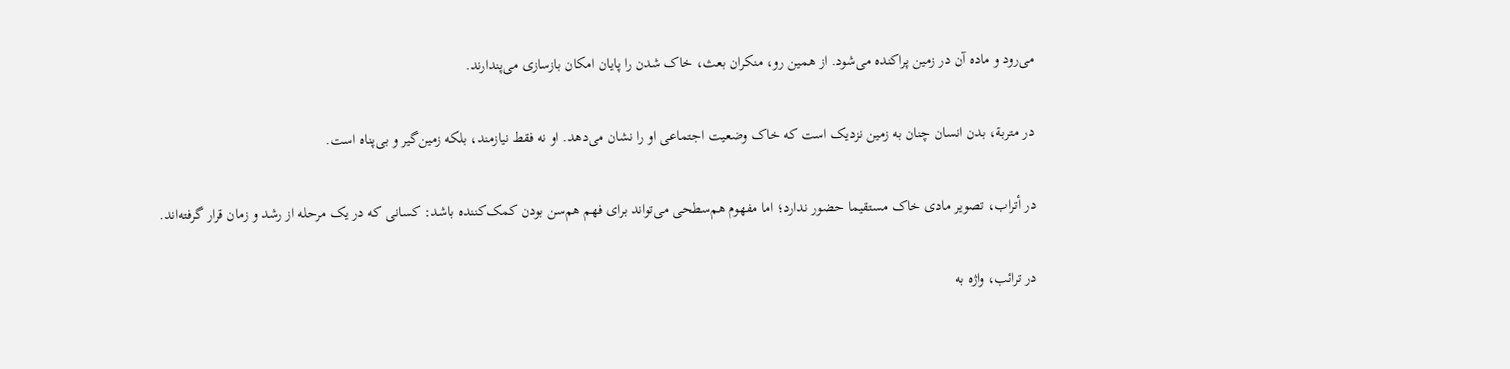می‌رود و ماده آن در زمین پراکنده می‌شود. از همین رو، منکران بعث، خاک شدن را پایان امکان بازسازی می‌پندارند.

در متربة، بدن انسان چنان به زمین نزدیک است که خاک وضعیت اجتماعی او را نشان می‌دهد. او نه فقط نیازمند، بلکه زمین‌گیر و بی‌پناه است.

در أتراب، تصویر مادی خاک مستقیما حضور ندارد؛ اما مفهوم هم‌سطحی می‌تواند برای فهم هم‌سن بودن کمک‌کننده باشد: کسانی که در یک مرحله از رشد و زمان قرار گرفته‌اند.

در ترائب، واژه به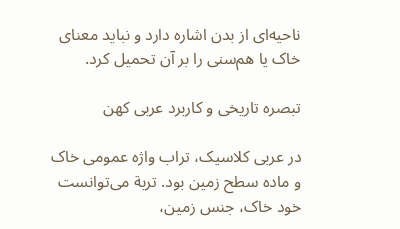ناحیه‌ای از بدن اشاره دارد و نباید معنای خاک یا هم‌سنی را بر آن تحمیل کرد.

تبصره تاریخی و کاربرد عربی کهن

در عربی کلاسیک، تراب واژه عمومی خاک و ماده سطح زمین بود. تربة می‌توانست خود خاک، جنس زمین،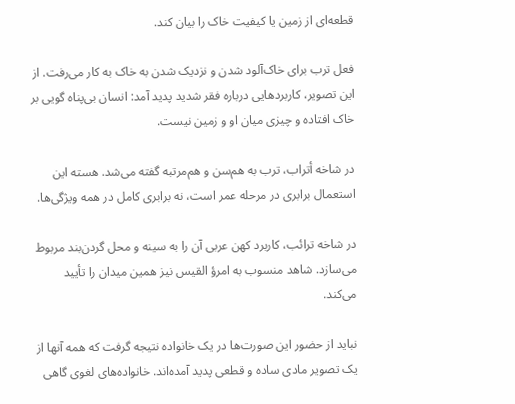قطعه‌ای از زمین یا کیفیت خاک را بیان کند.

فعل ترب برای خاک‌آلود شدن و نزدیک شدن به خاک به کار می‌رفت. از این تصویر، کاربردهایی درباره فقر شدید پدید آمد: انسان بی‌پناه گویی بر خاک افتاده و چیزی میان او و زمین نیست.

در شاخه أتراب، ترب به هم‌سن و هم‌مرتبه گفته می‌شد. هسته این استعمال برابری در مرحله عمر است، نه برابری کامل در همه ویژگی‌ها.

در شاخه ترائب، کاربرد کهن عربی آن را به سینه و محل گردن‌بند مربوط می‌سازد. شاهد منسوب به امرؤ القیس نیز همین میدان را تأیید می‌کند.

نباید از حضور این صورت‌ها در یک خانواده نتیجه گرفت که همه آنها از یک تصویر مادی ساده و قطعی پدید آمده‌اند. خانواده‌های لغوی گاهی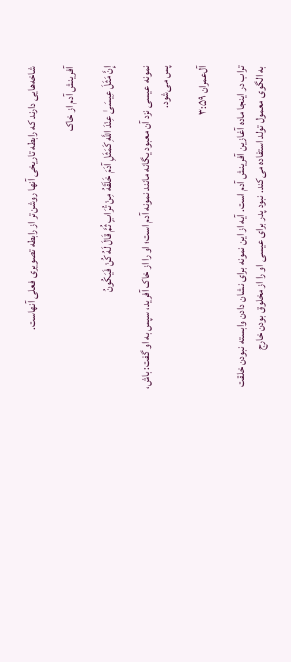شاخه‌هایی دارند که رابطه تاریخی آنها روشن‌تر از رابطه تصویری فعلی آنهاست.

آفرینش آدم از خاک

إِنَّ مَثَلَ عِيسَىٰ عِنْدَ اللَّهِ كَمَثَلِ آدَمَ خَلَقَهُ مِنْ تُرَابٍ ثُمَّ قَالَ لَهُ كُنْ فَيَكُونُ

نمونه عیسی نزد آن معبود یگانه مانند نمونه آدم است؛ او را از خاک آفرید، سپس به او گفت: باش، پس می‌شود.

آل‌عمران ۳:۵۹

تراب در اینجا ماده آغازین آفرینش آدم است. آیه از این نمونه برای نشان دادن وابسته نبودن خلقت به الگوی معمول تولد استفاده می‌کند. نبود پدر برای عیسی او را از مخلوق بودن خارج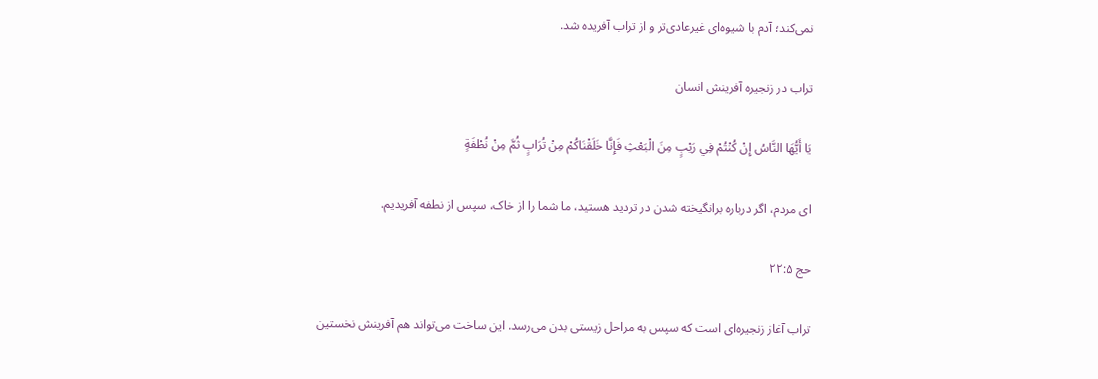نمی‌کند؛ آدم با شیوه‌ای غیرعادی‌تر و از تراب آفریده شد.

تراب در زنجیره آفرینش انسان

يَا أَيُّهَا النَّاسُ إِنْ كُنْتُمْ فِي رَيْبٍ مِنَ الْبَعْثِ فَإِنَّا خَلَقْنَاكُمْ مِنْ تُرَابٍ ثُمَّ مِنْ نُطْفَةٍ

ای مردم، اگر درباره برانگیخته شدن در تردید هستید، ما شما را از خاک، سپس از نطفه آفریدیم.

حج ۲۲:۵

تراب آغاز زنجیره‌ای است که سپس به مراحل زیستی بدن می‌رسد. این ساخت می‌تواند هم آفرینش نخستین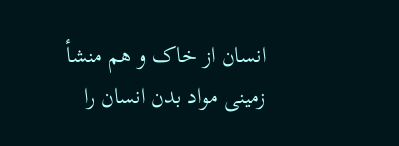انسان از خاک و هم منشأ زمینی مواد بدن انسان را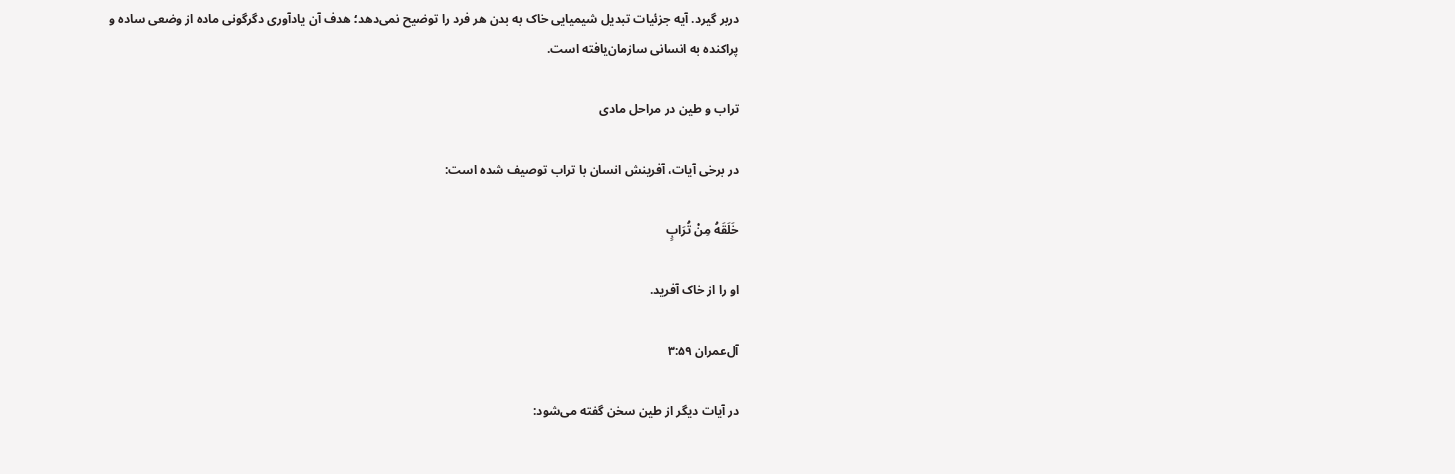دربر گیرد. آیه جزئیات تبدیل شیمیایی خاک به بدن هر فرد را توضیح نمی‌دهد؛ هدف آن یادآوری دگرگونی ماده از وضعی ساده و پراکنده به انسانی سازمان‌یافته است.

تراب و طین در مراحل مادی

در برخی آیات، آفرینش انسان با تراب توصیف شده است:

خَلَقَهُ مِنْ تُرَابٍ

او را از خاک آفرید.

آل‌عمران ۳:۵۹

در آیات دیگر از طین سخن گفته می‌شود: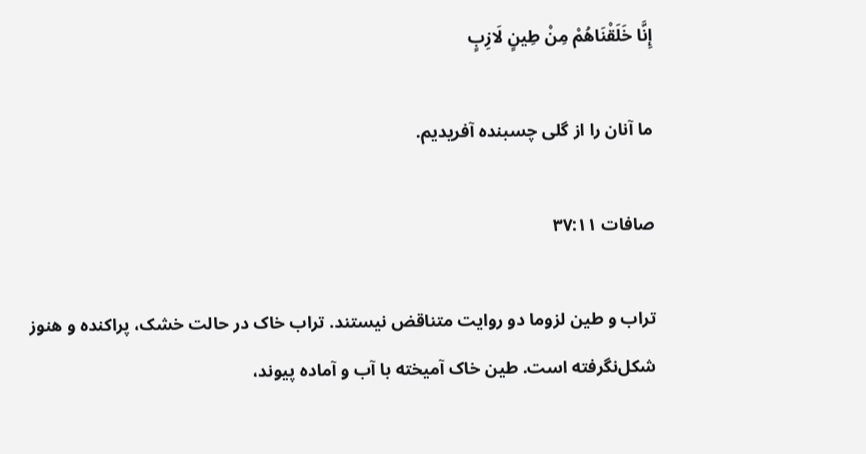إِنَّا خَلَقْنَاهُمْ مِنْ طِينٍ لَازِبٍ

ما آنان را از گلی چسبنده آفریدیم.

صافات ۳۷:۱۱

تراب و طین لزوما دو روایت متناقض نیستند. تراب خاک در حالت خشک، پراکنده و هنوز شکل‌نگرفته است. طین خاک آمیخته با آب و آماده پیوند،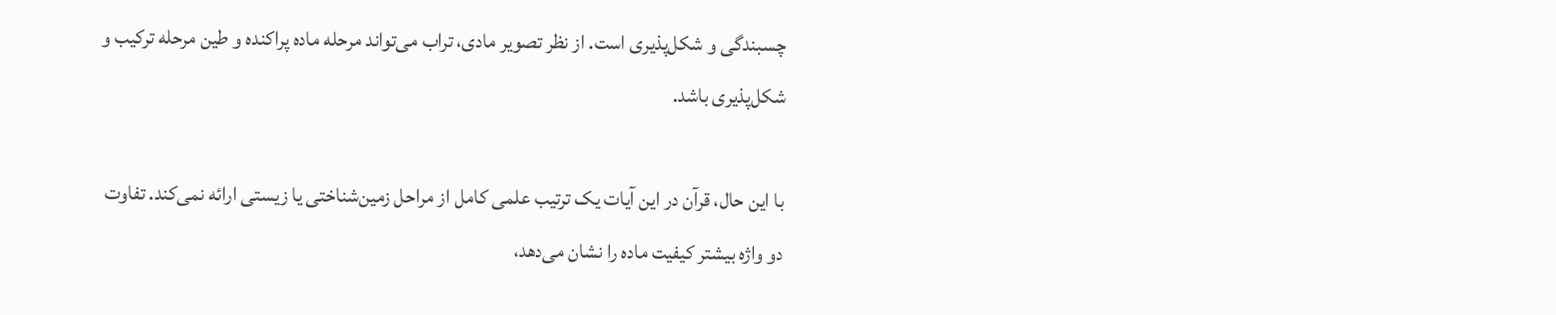چسبندگی و شکل‌پذیری است. از نظر تصویر مادی، تراب می‌تواند مرحله ماده پراکنده و طین مرحله ترکیب و شکل‌پذیری باشد.

با این حال، قرآن در این آیات یک ترتیب علمی کامل از مراحل زمین‌شناختی یا زیستی ارائه نمی‌کند. تفاوت دو واژه بیشتر کیفیت ماده را نشان می‌دهد،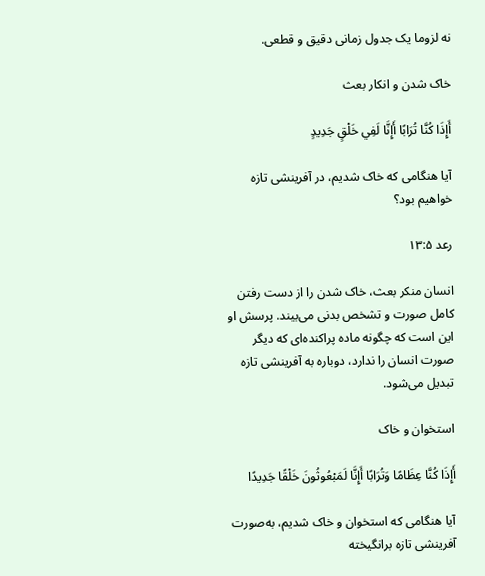نه لزوما یک جدول زمانی دقیق و قطعی.

خاک شدن و انکار بعث

أَإِذَا كُنَّا تُرَابًا أَإِنَّا لَفِي خَلْقٍ جَدِيدٍ

آیا هنگامی که خاک شدیم، در آفرینشی تازه خواهیم بود؟

رعد ۱۳:۵

انسان منکر بعث، خاک شدن را از دست رفتن کامل صورت و تشخص بدنی می‌بیند. پرسش او این است که چگونه ماده پراکنده‌ای که دیگر صورت انسان را ندارد، دوباره به آفرینشی تازه تبدیل می‌شود.

استخوان و خاک

أَإِذَا كُنَّا عِظَامًا وَتُرَابًا أَإِنَّا لَمَبْعُوثُونَ خَلْقًا جَدِيدًا

آیا هنگامی که استخوان و خاک شدیم، به‌صورت آفرینشی تازه برانگیخته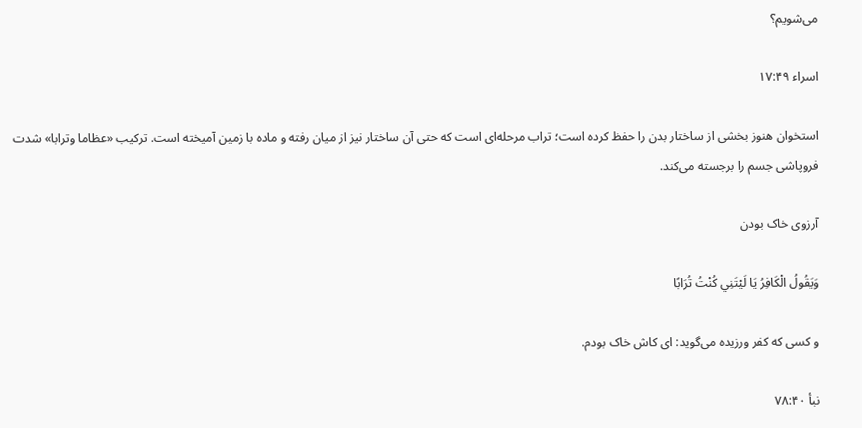می‌شویم؟

اسراء ۱۷:۴۹

استخوان هنوز بخشی از ساختار بدن را حفظ کرده است؛ تراب مرحله‌ای است که حتی آن ساختار نیز از میان رفته و ماده با زمین آمیخته است. ترکیب «عظاما وترابا» شدت فروپاشی جسم را برجسته می‌کند.

آرزوی خاک بودن

وَيَقُولُ الْكَافِرُ يَا لَيْتَنِي كُنْتُ تُرَابًا

و کسی که کفر ورزیده می‌گوید: ای کاش خاک بودم.

نبأ ۷۸:۴۰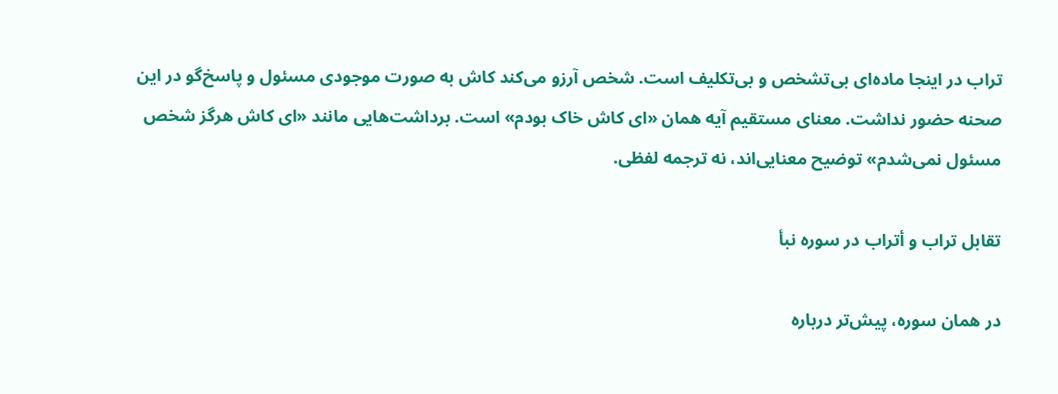تراب در اینجا ماده‌ای بی‌تشخص و بی‌تکلیف است. شخص آرزو می‌کند کاش به صورت موجودی مسئول و پاسخ‌گو در این صحنه حضور نداشت. معنای مستقیم آیه همان «ای کاش خاک بودم» است. برداشت‌هایی مانند «ای کاش هرگز شخص مسئول نمی‌شدم» توضیح معنایی‌اند، نه ترجمه لفظی.

تقابل تراب و أتراب در سوره نبأ

در همان سوره، پیش‌تر درباره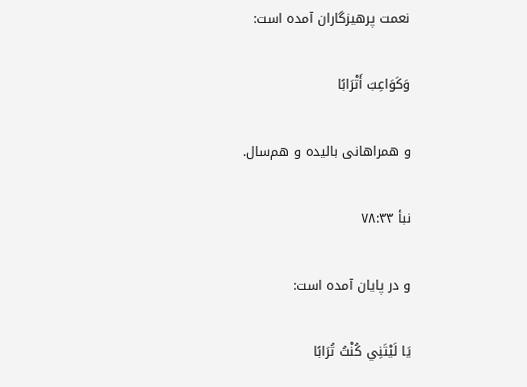نعمت پرهیزگاران آمده است:

وَكَوَاعِبَ أَتْرَابًا

و همراهانی بالیده و هم‌سال.

نبأ ۷۸:۳۳

و در پایان آمده است:

يَا لَيْتَنِي كُنْتُ تُرَابًا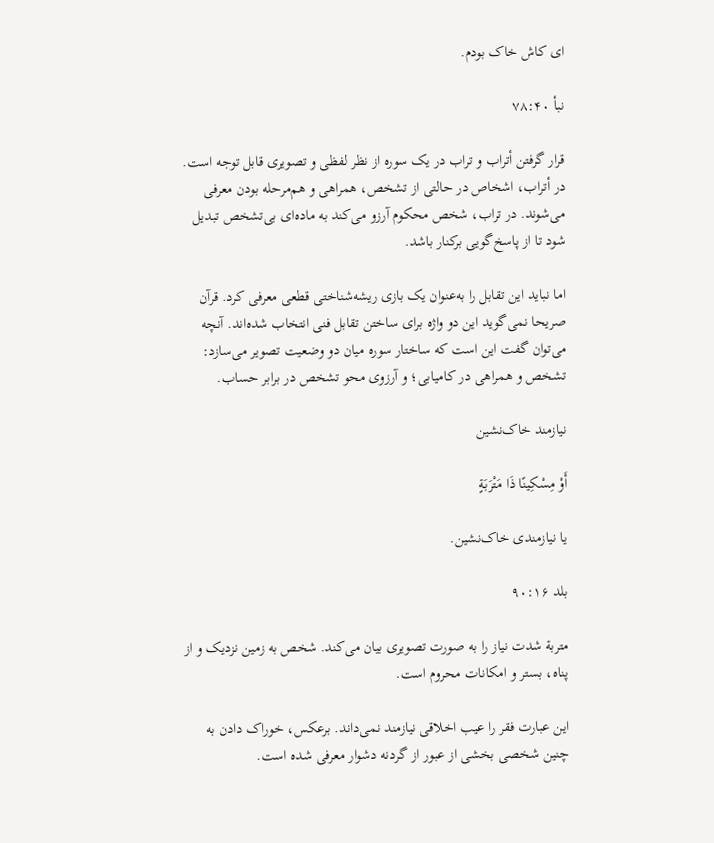ای کاش خاک بودم.

نبأ ۷۸:۴۰

قرار گرفتن أتراب و تراب در یک سوره از نظر لفظی و تصویری قابل توجه است. در أتراب، اشخاص در حالتی از تشخص، همراهی و هم‌مرحله بودن معرفی می‌شوند. در تراب، شخص محکوم آرزو می‌کند به ماده‌ای بی‌تشخص تبدیل شود تا از پاسخ‌گویی برکنار باشد.

اما نباید این تقابل را به‌عنوان یک بازی ریشه‌شناختی قطعی معرفی کرد. قرآن صریحا نمی‌گوید این دو واژه برای ساختن تقابل فنی انتخاب شده‌اند. آنچه می‌توان گفت این است که ساختار سوره میان دو وضعیت تصویر می‌سازد: تشخص و همراهی در کامیابی؛ و آرزوی محو تشخص در برابر حساب.

نیازمند خاک‌نشین

أَوْ مِسْكِينًا ذَا مَتْرَبَةٍ

یا نیازمندی خاک‌نشین.

بلد ۹۰:۱۶

متربة شدت نیاز را به صورت تصویری بیان می‌کند. شخص به زمین نزدیک و از پناه، بستر و امکانات محروم است.

این عبارت فقر را عیب اخلاقی نیازمند نمی‌داند. برعکس، خوراک دادن به چنین شخصی بخشی از عبور از گردنه دشوار معرفی شده است.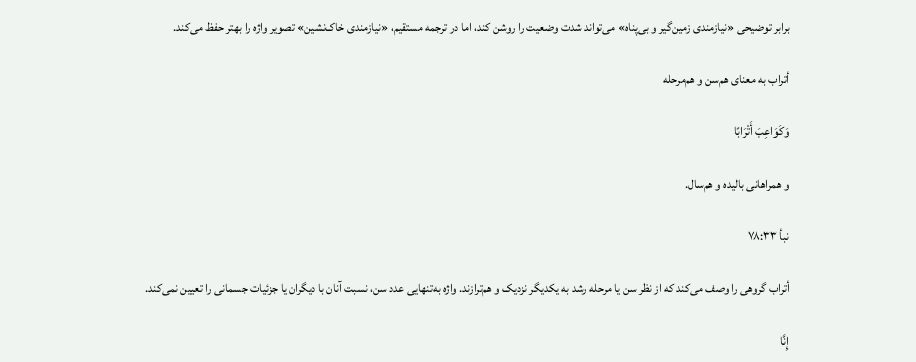برابر توضیحی «نیازمندی زمین‌گیر و بی‌پناه» می‌تواند شدت وضعیت را روشن کند، اما در ترجمه مستقیم، «نیازمندی خاک‌نشین» تصویر واژه را بهتر حفظ می‌کند.

أتراب به معنای هم‌سن و هم‌مرحله

وَكَوَاعِبَ أَتْرَابًا

و همراهانی بالیده و هم‌سال.

نبأ ۷۸:۳۳

أتراب گروهی را وصف می‌کند که از نظر سن یا مرحله رشد به یکدیگر نزدیک و هم‌ترازند. واژه به‌تنهایی عدد سن، نسبت آنان با دیگران یا جزئیات جسمانی را تعیین نمی‌کند.

إِنَّا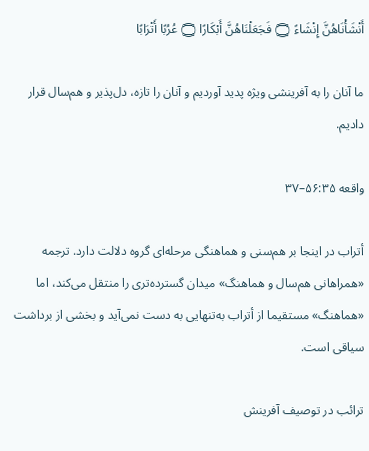أَنْشَأْنَاهُنَّ إِنْشَاءً ۝ فَجَعَلْنَاهُنَّ أَبْكَارًا ۝ عُرُبًا أَتْرَابًا

ما آنان را به آفرینشی ویژه پدید آوردیم و آنان را تازه، دل‌پذیر و هم‌سال قرار دادیم.

واقعه ۵۶:۳۵–۳۷

أتراب در اینجا بر هم‌سنی و هماهنگی مرحله‌ای گروه دلالت دارد. ترجمه «همراهانی هم‌سال و هماهنگ» میدان گسترده‌تری را منتقل می‌کند، اما «هماهنگ» مستقیما از أتراب به‌تنهایی به دست نمی‌آید و بخشی از برداشت سیاقی است.

ترائب در توصیف آفرینش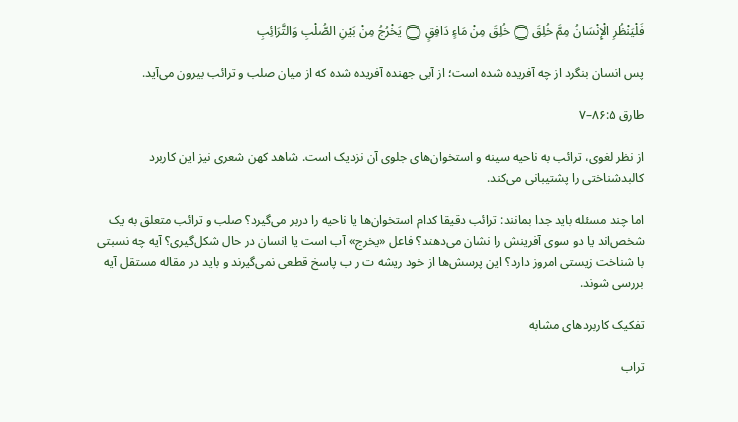فَلْيَنْظُرِ الْإِنْسَانُ مِمَّ خُلِقَ ۝ خُلِقَ مِنْ مَاءٍ دَافِقٍ ۝ يَخْرُجُ مِنْ بَيْنِ الصُّلْبِ وَالتَّرَائِبِ

پس انسان بنگرد از چه آفریده شده است؛ از آبی جهنده آفریده شده که از میان صلب و ترائب بیرون می‌آید.

طارق ۸۶:۵–۷

از نظر لغوی، ترائب به ناحیه سینه و استخوان‌های جلوی آن نزدیک است. شاهد کهن شعری نیز این کاربرد کالبدشناختی را پشتیبانی می‌کند.

اما چند مسئله باید جدا بمانند: ترائب دقیقا کدام استخوان‌ها یا ناحیه را دربر می‌گیرد؟ صلب و ترائب متعلق به یک شخص‌اند یا دو سوی آفرینش را نشان می‌دهند؟ فاعل «یخرج» آب است یا انسان در حال شکل‌گیری؟ آیه چه نسبتی با شناخت زیستی امروز دارد؟ این پرسش‌ها از خود ریشه ت ر ب پاسخ قطعی نمی‌گیرند و باید در مقاله مستقل آیه بررسی شوند.

تفکیک کاربردهای مشابه

تراب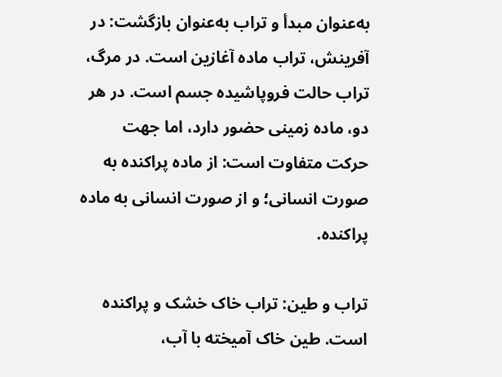به‌عنوان مبدأ و تراب به‌عنوان بازگشت: در آفرینش، تراب ماده آغازین است. در مرگ، تراب حالت فروپاشیده جسم است. در هر دو، ماده زمینی حضور دارد، اما جهت حرکت متفاوت است: از ماده پراکنده به صورت انسانی؛ و از صورت انسانی به ماده پراکنده.

تراب و طین: تراب خاک خشک و پراکنده است. طین خاک آمیخته با آب،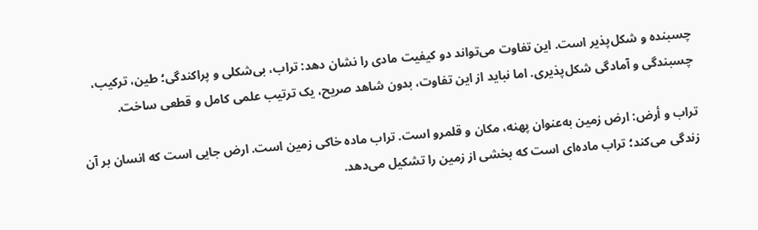چسبنده و شکل‌پذیر است. این تفاوت می‌تواند دو کیفیت مادی را نشان دهد: تراب، بی‌شکلی و پراکندگی؛ طین، ترکیب، چسبندگی و آمادگی شکل‌پذیری. اما نباید از این تفاوت، بدون شاهد صریح، یک ترتیب علمی کامل و قطعی ساخت.

تراب و أرض: ارض زمین به‌عنوان پهنه، مکان و قلمرو است. تراب ماده خاکی زمین است. ارض جایی است که انسان بر آن زندگی می‌کند؛ تراب ماده‌ای است که بخشی از زمین را تشکیل می‌دهد.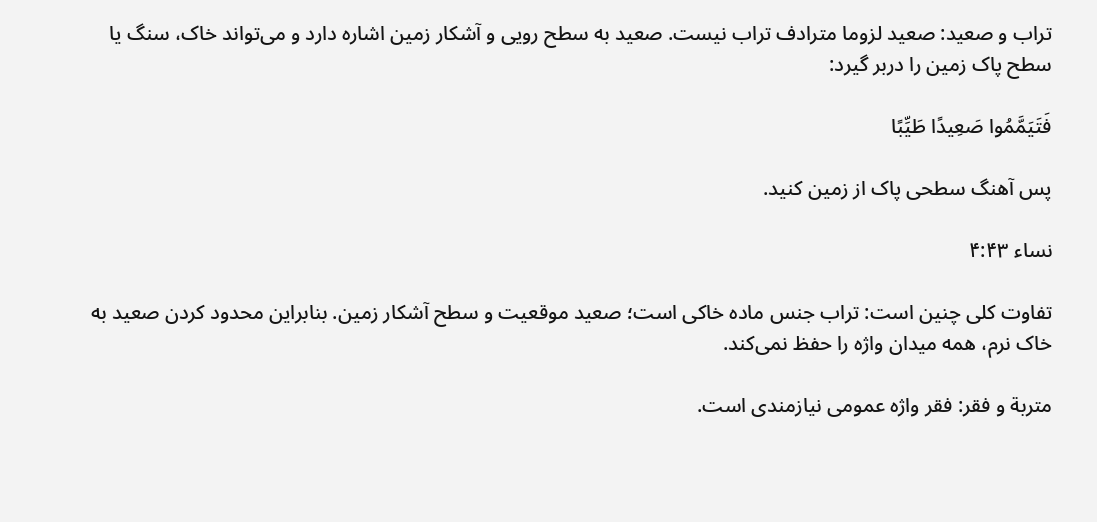تراب و صعید: صعید لزوما مترادف تراب نیست. صعید به سطح رویی و آشکار زمین اشاره دارد و می‌تواند خاک، سنگ یا سطح پاک زمین را دربر گیرد:

فَتَيَمَّمُوا صَعِيدًا طَيِّبًا

پس آهنگ سطحی پاک از زمین کنید.

نساء ۴:۴۳

تفاوت کلی چنین است: تراب جنس ماده خاکی است؛ صعید موقعیت و سطح آشکار زمین. بنابراین محدود کردن صعید به خاک نرم، همه میدان واژه را حفظ نمی‌کند.

متربة و فقر: فقر واژه عمومی نیازمندی است.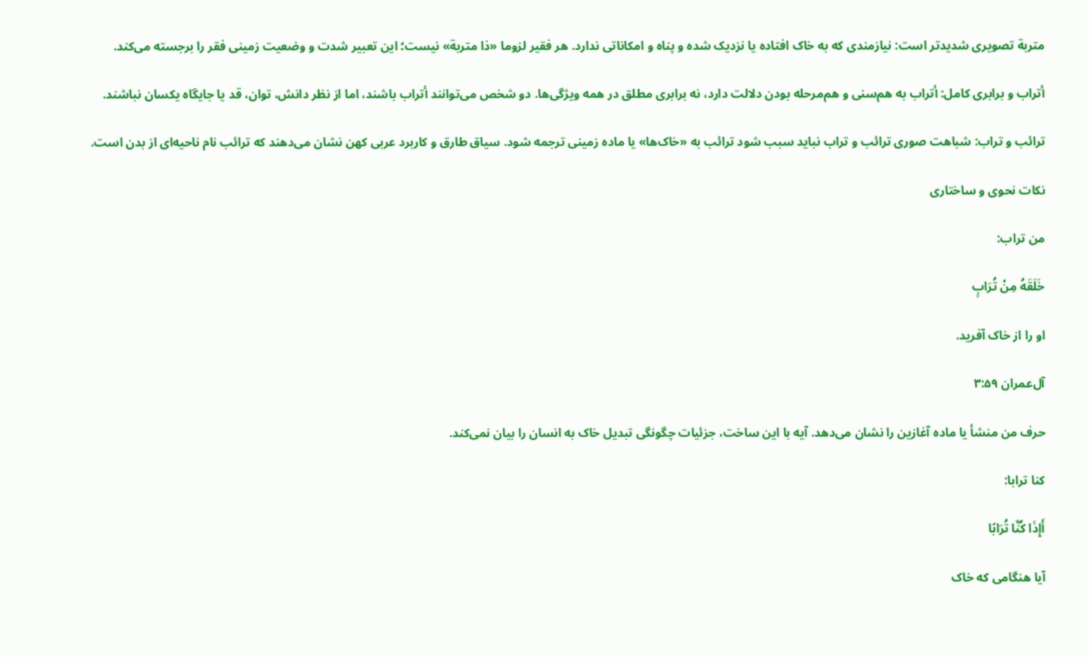متربة تصویری شدیدتر است: نیازمندی که به خاک افتاده یا نزدیک شده و پناه و امکاناتی ندارد. هر فقیر لزوما «ذا متربة» نیست؛ این تعبیر شدت و وضعیت زمینی فقر را برجسته می‌کند.

أتراب و برابری کامل: أتراب به هم‌سنی و هم‌مرحله بودن دلالت دارد، نه برابری مطلق در همه ویژگی‌ها. دو شخص می‌توانند أتراب باشند، اما از نظر دانش، توان، قد یا جایگاه یکسان نباشند.

ترائب و تراب: شباهت صوری ترائب و تراب نباید سبب شود ترائب به «خاک‌ها» یا ماده زمینی ترجمه شود. سیاق طارق و کاربرد عربی کهن نشان می‌دهند که ترائب نام ناحیه‌ای از بدن است.

نکات نحوی و ساختاری

من تراب:

خَلَقَهُ مِنْ تُرَابٍ

او را از خاک آفرید.

آل‌عمران ۳:۵۹

حرف من منشأ یا ماده آغازین را نشان می‌دهد. آیه با این ساخت، جزئیات چگونگی تبدیل خاک به انسان را بیان نمی‌کند.

كنا ترابا:

أَإِذَا كُنَّا تُرَابًا

آیا هنگامی که خاک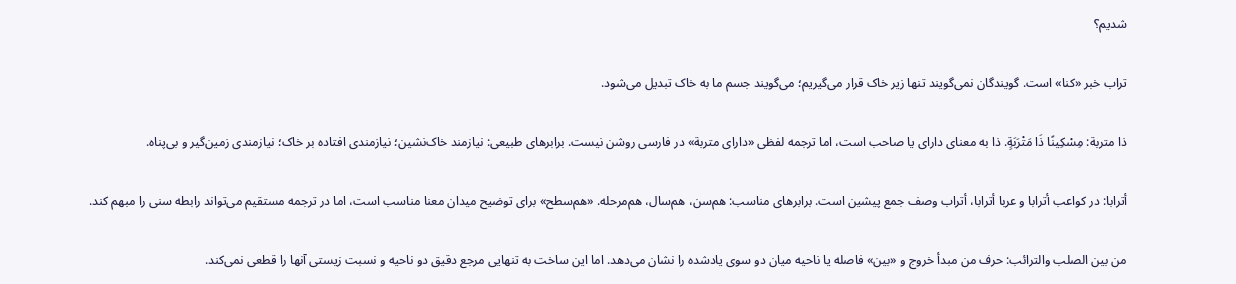شدیم؟

تراب خبر «کنا» است. گویندگان نمی‌گویند تنها زیر خاک قرار می‌گیریم؛ می‌گویند جسم ما به خاک تبدیل می‌شود.

ذا متربة: مِسْكِينًا ذَا مَتْرَبَةٍ. ذا به معنای دارای یا صاحب است، اما ترجمه لفظی «دارای متربة» در فارسی روشن نیست. برابرهای طبیعی: نیازمند خاک‌نشین؛ نیازمندی افتاده بر خاک؛ نیازمندی زمین‌گیر و بی‌پناه.

أترابا: در كواعب أترابا و عربا أترابا، أتراب وصف جمع پیشین است. برابرهای مناسب: هم‌سن، هم‌سال، هم‌مرحله. «هم‌سطح» برای توضیح میدان معنا مناسب است، اما در ترجمه مستقیم می‌تواند رابطه سنی را مبهم کند.

من بين الصلب والترائب: حرف من مبدأ خروج و «بین» فاصله یا ناحیه میان دو سوی یادشده را نشان می‌دهد. اما این ساخت به تنهایی مرجع دقیق دو ناحیه و نسبت زیستی آنها را قطعی نمی‌کند.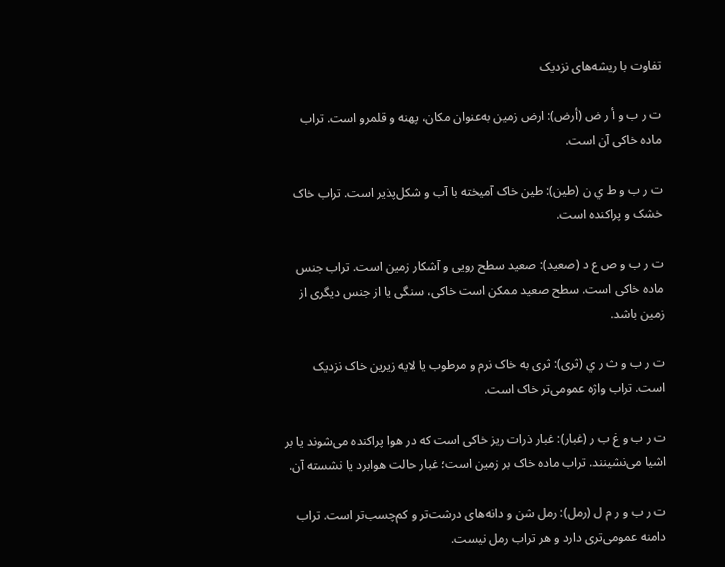تفاوت با ریشه‌های نزدیک

ت ر ب و أ ر ض (أرض): ارض زمین به‌عنوان مکان، پهنه و قلمرو است. تراب ماده خاکی آن است.

ت ر ب و ط ي ن (طين): طین خاک آمیخته با آب و شکل‌پذیر است. تراب خاک خشک و پراکنده است.

ت ر ب و ص ع د (صعيد): صعید سطح رویی و آشکار زمین است. تراب جنس ماده خاکی است. سطح صعید ممکن است خاکی، سنگی یا از جنس دیگری از زمین باشد.

ت ر ب و ث ر ي (ثری): ثری به خاک نرم و مرطوب یا لایه زیرین خاک نزدیک است. تراب واژه عمومی‌تر خاک است.

ت ر ب و غ ب ر (غبار): غبار ذرات ریز خاکی است که در هوا پراکنده می‌شوند یا بر اشیا می‌نشینند. تراب ماده خاک بر زمین است؛ غبار حالت هوابرد یا نشسته آن.

ت ر ب و ر م ل (رمل): رمل شن و دانه‌های درشت‌تر و کم‌چسب‌تر است. تراب دامنه عمومی‌تری دارد و هر تراب رمل نیست.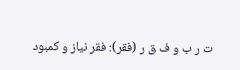ت ر ب و ف ق ر (فقر): فقر نیاز و کمبود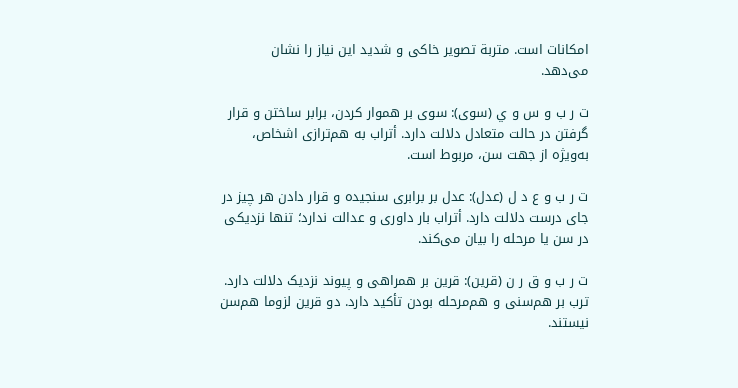امکانات است. متربة تصویر خاکی و شدید این نیاز را نشان می‌دهد.

ت ر ب و س و ي (سوی): سوی بر هموار کردن، برابر ساختن و قرار گرفتن در حالت متعادل دلالت دارد. أتراب به هم‌ترازی اشخاص، به‌ویژه از جهت سن، مربوط است.

ت ر ب و ع د ل (عدل): عدل بر برابری سنجیده و قرار دادن هر چیز در جای درست دلالت دارد. أتراب بار داوری و عدالت ندارد؛ تنها نزدیکی در سن یا مرحله را بیان می‌کند.

ت ر ب و ق ر ن (قرین): قرین بر همراهی و پیوند نزدیک دلالت دارد. ترب بر هم‌سنی و هم‌مرحله بودن تأکید دارد. دو قرین لزوما هم‌سن نیستند.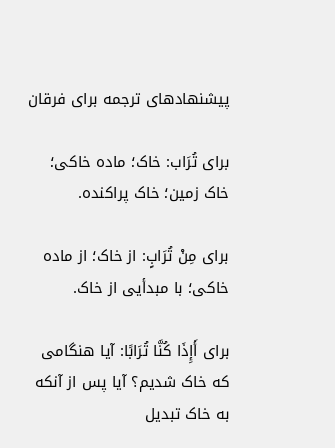پیشنهادهای ترجمه برای فرقان

برای تُرَاب: خاک؛ ماده خاکی؛ خاک زمین؛ خاک پراکنده.

برای مِنْ تُرَابٍ: از خاک؛ از ماده خاکی؛ با مبدأیی از خاک.

برای أَإِذَا كُنَّا تُرَابًا: آیا هنگامی که خاک شدیم؟ آیا پس از آنکه به خاک تبدیل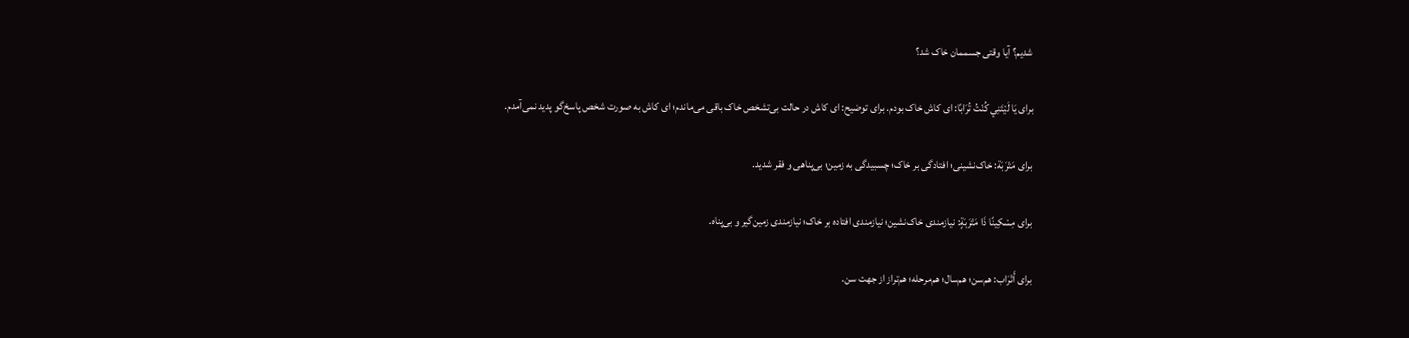شدیم؟ آیا وقتی جسممان خاک شد؟

برای يَا لَيْتَنِي كُنْتُ تُرَابًا: ای کاش خاک بودم. برای توضیح: ای کاش در حالت بی‌تشخص خاک باقی می‌ماندم؛ ای کاش به صورت شخص پاسخ‌گو پدید نمی‌آمدم.

برای مَتْرَبَة: خاک‌نشینی؛ افتادگی بر خاک؛ چسبیدگی به زمین؛ بی‌پناهی و فقر شدید.

برای مِسْكِينًا ذَا مَتْرَبَةٍ: نیازمندی خاک‌نشین؛ نیازمندی افتاده بر خاک؛ نیازمندی زمین‌گیر و بی‌پناه.

برای أَتْرَاب: هم‌سن؛ هم‌سال؛ هم‌مرحله؛ هم‌تراز از جهت سن.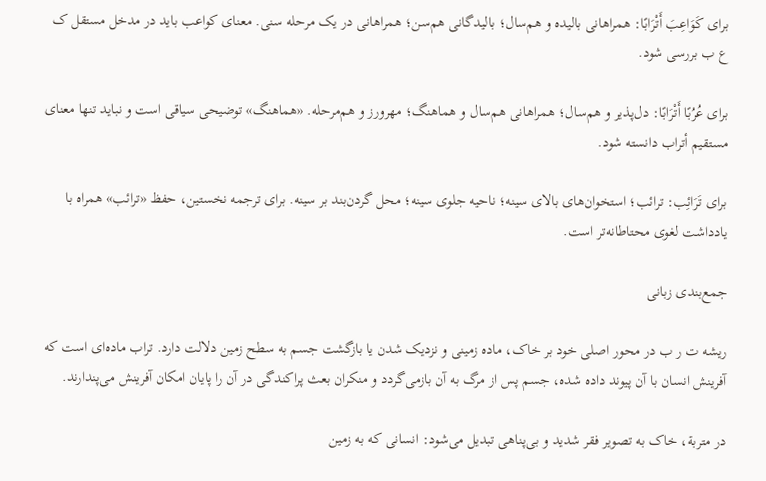برای كَوَاعِبَ أَتْرَابًا: همراهانی بالیده و هم‌سال؛ بالیدگانی هم‌سن؛ همراهانی در یک مرحله سنی. معنای کواعب باید در مدخل مستقل ک ع ب بررسی شود.

برای عُرُبًا أَتْرَابًا: دل‌پذیر و هم‌سال؛ همراهانی هم‌سال و هماهنگ؛ مهرورز و هم‌مرحله. «هماهنگ» توضیحی سیاقی است و نباید تنها معنای مستقیم أتراب دانسته شود.

برای تَرَائِب: ترائب؛ استخوان‌های بالای سینه؛ ناحیه جلوی سینه؛ محل گردن‌بند بر سینه. برای ترجمه نخستین، حفظ «ترائب» همراه با یادداشت لغوی محتاطانه‌تر است.

جمع‌بندی زبانی

ریشه ت ر ب در محور اصلی خود بر خاک، ماده زمینی و نزدیک شدن یا بازگشت جسم به سطح زمین دلالت دارد. تراب ماده‌ای است که آفرینش انسان با آن پیوند داده شده، جسم پس از مرگ به آن بازمی‌گردد و منکران بعث پراکندگی در آن را پایان امکان آفرینش می‌پندارند.

در متربة، خاک به تصویر فقر شدید و بی‌پناهی تبدیل می‌شود: انسانی که به زمین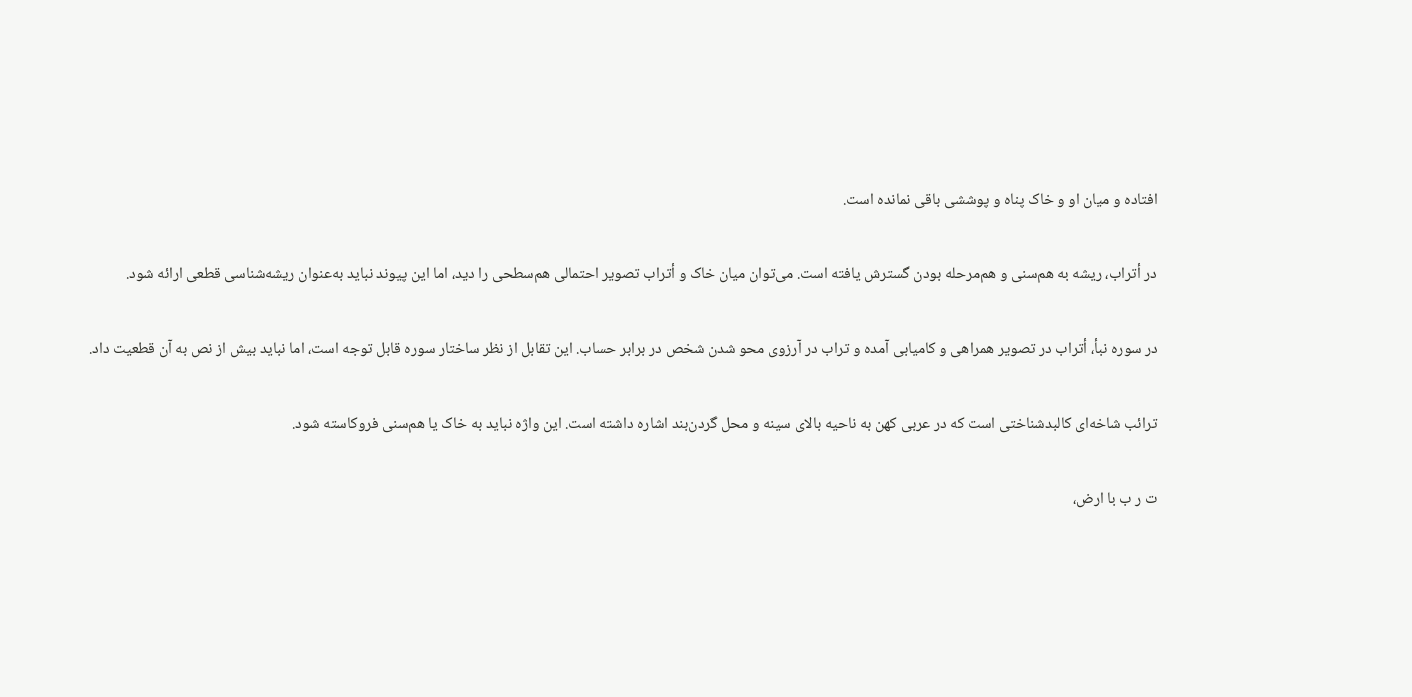افتاده و میان او و خاک پناه و پوششی باقی نمانده است.

در أتراب، ریشه به هم‌سنی و هم‌مرحله بودن گسترش یافته است. می‌توان میان خاک و أتراب تصویر احتمالی هم‌سطحی را دید، اما این پیوند نباید به‌عنوان ریشه‌شناسی قطعی ارائه شود.

در سوره نبأ، أتراب در تصویر همراهی و کامیابی آمده و تراب در آرزوی محو شدن شخص در برابر حساب. این تقابل از نظر ساختار سوره قابل توجه است، اما نباید بیش از نص به آن قطعیت داد.

ترائب شاخه‌ای کالبدشناختی است که در عربی کهن به ناحیه بالای سینه و محل گردن‌بند اشاره داشته است. این واژه نباید به خاک یا هم‌سنی فروکاسته شود.

ت ر ب با ارض،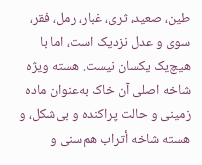طین، صعید، ثری، غبار، رمل، فقر، سوی و عدل نزدیک است، اما با هیچ‌یک یکسان نیست. هسته ویژه شاخه اصلی آن خاک به‌عنوان ماده زمینی و حالت پراکنده و بی‌شکل، و هسته شاخه أتراب هم‌سنی و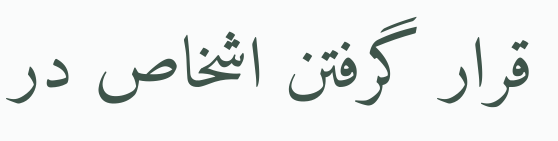قرار گرفتن اشخاص در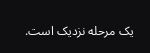یک مرحله نزدیک است.